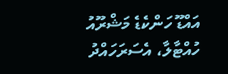އައްޑޫ ހަންކެޑެ މަޝްރޫއު ހުއްޓާލާ، އެސަރަހައްދު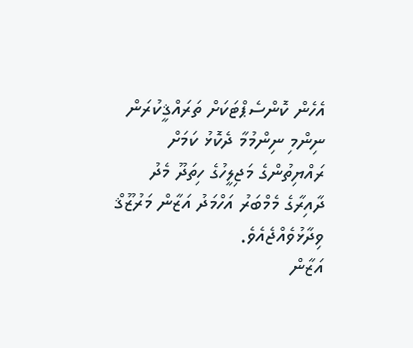އެހެން ކޮންސެޕްޓަކަށް ތަރައްޤީކުރަން ނިންމި ނިންމުމާ ދެކޮޅު ކަމަށް ރައްޔިތުންގެ މަޖިލީހުގެ ހިތަދޫ މެދު ދާއިރާގެ މެމްބަރު އަހްމަދު އަޒާން މަރުޒޫޤް ވިދާޅުވެއްޖެއެވެ.
އަޒާން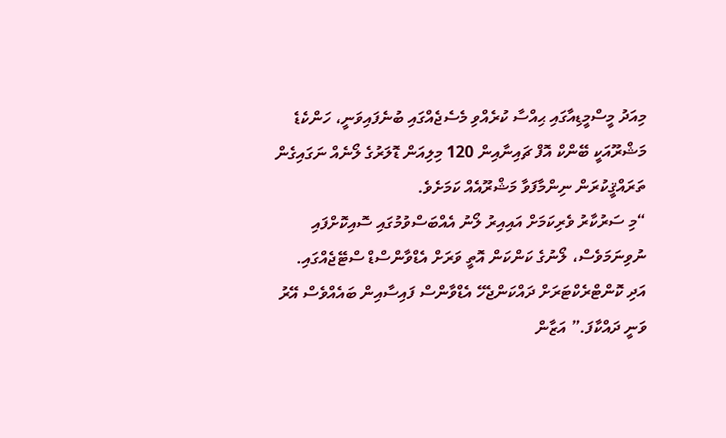މިއަދު މީސްމީޑިއާގައި ޙިއްސާ ކުރެއްވި މެސެޖެއްގައި ބުނެފައިވަނީ، ހަންކެޑެ މަޝްރޫއަކީ ބޭންކް އޮފް ޗައިނާއިން 120 މިލިއަން ޑޮލަރުގެ ލޯނެއް ނަގައިގެން ތަރައްޤީކުރަން ނިންމާފަވާ މަޝްރޫއެއް ކަމަށެވެ.
“މި ސަރުކާރު ވެރިކަމަށް އައިއިރު ލޯނު އެއްބަސްވުމުގައި ސޮއިކޮށްފައި ނުވިނަމަވެސް، ލޯނުގެ ކަންކަން އޮތީ ވަރަށް އެޑްވާންސްޑް ސްޓޭޖެއްގައި. އަދި ކޮންޓްރެކްޓަރަށް ދައްކަންޖެހޭ އެޑްވާންސް ފައިސާއިން ބައެއްވެސް އޭރު ވަނީ ދައްކާފަ.” އަޒާން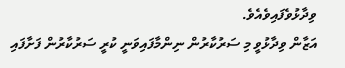ވިދާޅުވެފައިވެއެވެ.
އަޒާން ވިދާޅުވީ މި ސަރުކާރުން ނިންމާފައިވަނީ ކުރީ ސަރުކާރުން ފަށާފައި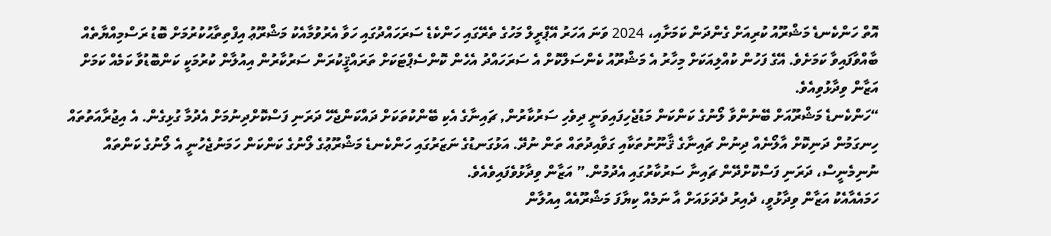އޮތް ހަންކެނޑެ މަޝްރޫއު ކުރިއަށް ގެންދަން ކަމަށާއި، 2024 ވަނަ އަހަރު އޭޕްރީލް މަހުގެ ތެރޭގައި ހަންކެޑެ ސަރަހައްދުގައި ހަވާ އެރުވުމާއެކު މަޝްރޫޢު އިފްތިތާޙުކުރުމަށް ބޮޑު ރަސްމިއްޔާތެއް ބާއްވާފައިވާ ކަމަށެވެ. އޭގެ ފަހުން ކުއްލިއަކަށް މިހާރު އެ މަޝްރޫއު ކެންސަލްކޮށް އެ ސަރަހައްދު އެހެން ކޮންސެޕްޓަކަށް ތަރައްޤީކުރަން ސަރުކާރުން އިއުލާން ކުރުމަކީ ކަންބޮޑުވާ ކަމެއް ކަމަށް އަޒާން ވިދާޅުވިއެވެ.
“ހަންކެނޑެ މަޝްރޫއަށް ބޭނުންވާ ލޯނުގެ ކަންކަން މަޑުޖެހިފައިވަނީ ދިވެހި ސަރުކާރުން, ޗައިނާގެ އެކި ބޭންކުތަކަށް ދައްކަންޖެހޭ ދަރަނި ފަސްކޮށްދިނުމަށް އެދުމާ ގުޅިގެން. އެ އިޖުރާއަތުތައް ހިނގަމުން ދަނިކޮށް އާލޯނެއް ދިނުން ޗައިނާގެ ޤާނޫނުތަކާއި ގަވާއިދުތައް ތަން ނުދޭ. އަޅުގަނޑުގެ ނަޒަރުގައި ހަންކެނޑެ މަޝްރޫޢުގެ ލޯނުގެ ކަންކަން ހަމަނުޖެހުނީ އެ ލޯނުގެ ކަންތައް ނުނިމެނީސް، ދަރަނި ފަސްކޮށްދޭން ޗައިނާ ސަރުކާރުގައި އެދުމުން.” އަޒާން ވިދާޅުވެފައިވެއެވެ.
ހަމައެއާއެކު އަޒާން ވިދާޅުވީ، ދެއިރު ދެދަޅައަށް އާ ނަމެއް ކިޔާފަ މަޝްރޫއެއް އިއުލާން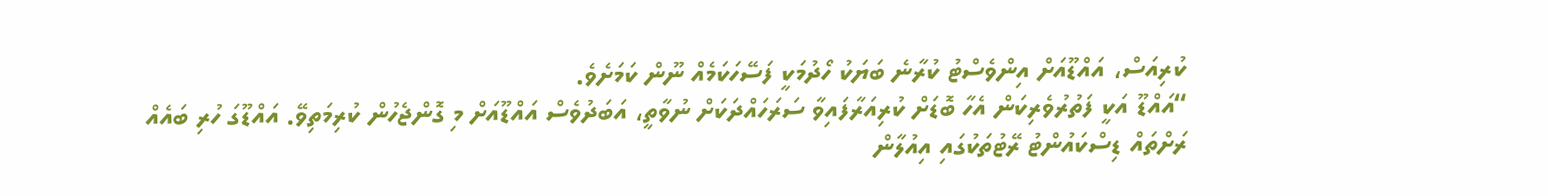ކުރިއަސް، އައްޑޫއަށް އިންވެސްޓު ކުރާނެ ބަޔަކު ހޯދުމަކީ ފަސޭހަކަމެއް ނޫން ކަމަށެވެ.
“އައްޑޫ އަކީ ފަތުރުވެރިކަން އެހާ ބޮޑަށް ކުރިއަރާފައިވާ ސަރަހައްދަކަށް ނުވާތީ، އަބަދުވެސް އައްޑޫއަށް މި ގޮންޖެހުން ކުރިމަތިވޭ. އައްޑޫގަ ހުރި ބައެއް ރަށްތައް ޑިސްކައުންޓު ރޭޓުތަކުގައި އިއުލާން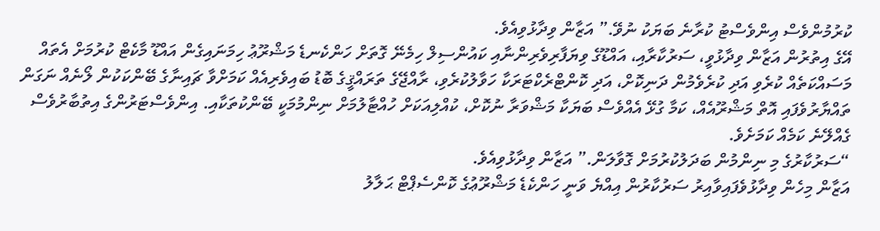ކުރުމުންވެސް އިންވެސްޓު ކުރާނެ ބަޔަކު ނުވޭ.” އަޒާން ވިދާޅުވިއެވެ.
އޭގެ އިތުރުން އަޒާން ވިދާޅުވީ، ސަރުކާރާއި، އައްޑޫގެ ވިޔަފާރިވެރިންނާއި ކައުންސިލް ހިމެނޭ ގޮތަށް ހަންކެނޑެ މަޝްރޫޢު ހިމަނައިގެން އައްޑޫ މާކެޓް ކުރުމަށް އެތައް މަސައްކަތެއް ކުރެވި އަދި ކުރެވެމުން ދަނިކޮށް، އަދި ކޮންޓްރެކްޓަރަކާ ހަވާލުކުރެވި، ރާއްޖޭގެ ތަރައްޤީގެ ބޮޑު ބައިވެރިއެއް ކަމަށްވާ ޗައިނާގެ ބޭންކަކުން ލޯނެއް ނަގަން ތައްޔާރުވެފައި އޮތް މަޝްރޫއެއް، ކަމާ ގުޅޭ އެއްވެސް ބަޔަކާ މަޝްވަރާ ނުކޮށް، ކުއްލިއަކަށް ހުއްޓާލުމަށް ނިންމުމަކީ ބޭންކުތަކާއި. އިންވެސްޓަރުންގެ އިތުބާރުވެސް ގެއްލޭނެ ކަމެއް ކަމަށެވެ.
“ސަރުކާރުގެ މި ނިންމުން ބަދަލުކުރުމަށް ގޮވާލަން.” އަޒާން ވިދާޅުވިއެވެ.
އަޒާން މިހެން ވިދާޅުވެފައިވާއިރު ސަރުކާރުން އިއްޔެ ވަނީ ހަންކެޑެ މަޝްރޫޢުގެ ކޮންސެޕްޓް ޙަލާލު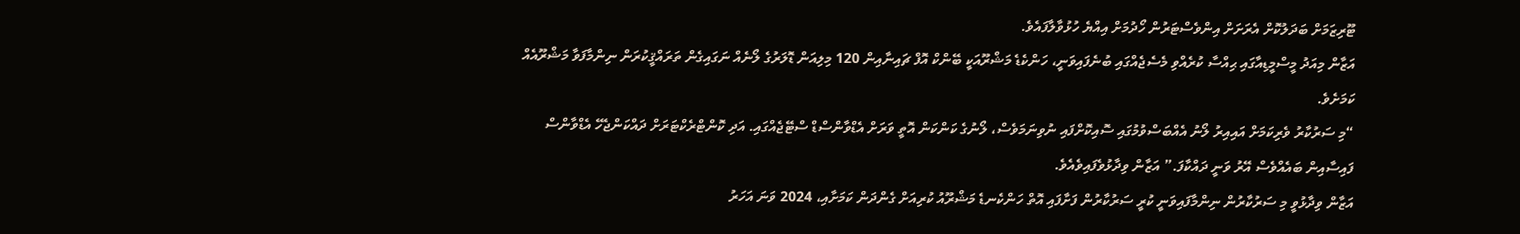ޓޫރިޒަމަށް ބަދަލުކޮށް އެރަށަށް އިންވެސްޓަރުން ހޯދުމަށް އިއްޔެ ހުޅުވާލާފައެވެ.
އަޒާން މިއަދު މީސްމީޑިއާގައި ޙިއްސާ ކުރެއްވި މެސެޖެއްގައި ބުނެފައިވަނީ، ހަންކެޑެ މަޝްރޫއަކީ ބޭންކް އޮފް ޗައިނާއިން 120 މިލިއަން ޑޮލަރުގެ ލޯނެއް ނަގައިގެން ތަރައްޤީކުރަން ނިންމާފަވާ މަޝްރޫއެއް ކަމަށެވެ.
“މި ސަރުކާރު ވެރިކަމަށް އައިއިރު ލޯނު އެއްބަސްވުމުގައި ސޮއިކޮށްފައި ނުވިނަމަވެސް، ލޯނުގެ ކަންކަން އޮތީ ވަރަށް އެޑްވާންސްޑް ސްޓޭޖެއްގައި. އަދި ކޮންޓްރެކްޓަރަށް ދައްކަންޖެހޭ އެޑްވާންސް ފައިސާއިން ބައެއްވެސް އޭރު ވަނީ ދައްކާފަ.” އަޒާން ވިދާޅުވެފައިވެއެވެ.
އަޒާން ވިދާޅުވީ މި ސަރުކާރުން ނިންމާފައިވަނީ ކުރީ ސަރުކާރުން ފަށާފައި އޮތް ހަންކެނޑެ މަޝްރޫއު ކުރިއަށް ގެންދަން ކަމަށާއި، 2024 ވަނަ އަހަރު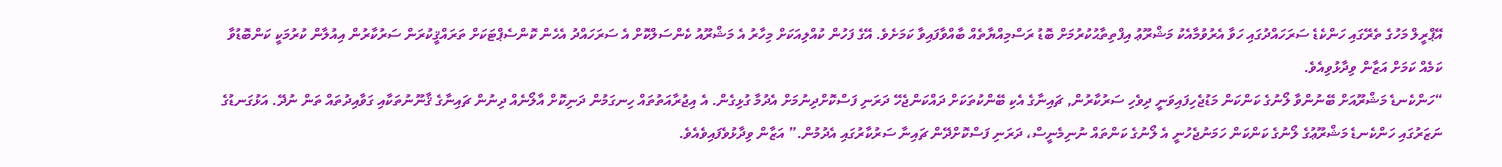އޭޕްރީލް މަހުގެ ތެރޭގައި ހަންކެޑެ ސަރަހައްދުގައި ހަވާ އެރުވުމާއެކު މަޝްރޫޢު އިފްތިތާޙުކުރުމަށް ބޮޑު ރަސްމިއްޔާތެއް ބާއްވާފައިވާ ކަމަށެވެ. އޭގެ ފަހުން ކުއްލިއަކަށް މިހާރު އެ މަޝްރޫއު ކެންސަލްކޮށް އެ ސަރަހައްދު އެހެން ކޮންސެޕްޓަކަށް ތަރައްޤީކުރަން ސަރުކާރުން އިއުލާން ކުރުމަކީ ކަންބޮޑުވާ ކަމެއް ކަމަށް އަޒާން ވިދާޅުވިއެވެ.
“ހަންކެނޑެ މަޝްރޫއަށް ބޭނުންވާ ލޯނުގެ ކަންކަން މަޑުޖެހިފައިވަނީ ދިވެހި ސަރުކާރުން, ޗައިނާގެ އެކި ބޭންކުތަކަށް ދައްކަންޖެހޭ ދަރަނި ފަސްކޮށްދިނުމަށް އެދުމާ ގުޅިގެން. އެ އިޖުރާއަތުތައް ހިނގަމުން ދަނިކޮށް އާލޯނެއް ދިނުން ޗައިނާގެ ޤާނޫނުތަކާއި ގަވާއިދުތައް ތަން ނުދޭ. އަޅުގަނޑުގެ ނަޒަރުގައި ހަންކެނޑެ މަޝްރޫޢުގެ ލޯނުގެ ކަންކަން ހަމަނުޖެހުނީ އެ ލޯނުގެ ކަންތައް ނުނިމެނީސް، ދަރަނި ފަސްކޮށްދޭން ޗައިނާ ސަރުކާރުގައި އެދުމުން.” އަޒާން ވިދާޅުވެފައިވެއެވެ.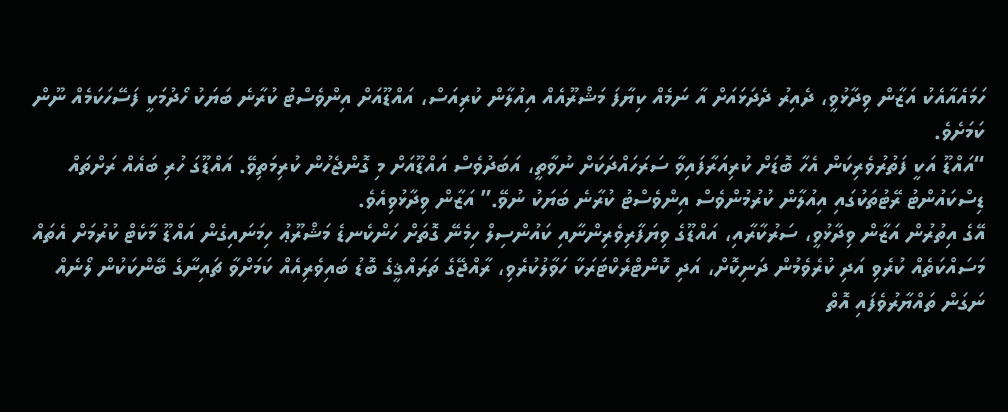ހަމައެއާއެކު އަޒާން ވިދާޅުވީ، ދެއިރު ދެދަޅައަށް އާ ނަމެއް ކިޔާފަ މަޝްރޫއެއް އިއުލާން ކުރިއަސް، އައްޑޫއަށް އިންވެސްޓު ކުރާނެ ބަޔަކު ހޯދުމަކީ ފަސޭހަކަމެއް ނޫން ކަމަށެވެ.
“އައްޑޫ އަކީ ފަތުރުވެރިކަން އެހާ ބޮޑަށް ކުރިއަރާފައިވާ ސަރަހައްދަކަށް ނުވާތީ، އަބަދުވެސް އައްޑޫއަށް މި ގޮންޖެހުން ކުރިމަތިވޭ. އައްޑޫގަ ހުރި ބައެއް ރަށްތައް ޑިސްކައުންޓު ރޭޓުތަކުގައި އިއުލާން ކުރުމުންވެސް އިންވެސްޓު ކުރާނެ ބަޔަކު ނުވޭ.” އަޒާން ވިދާޅުވިއެވެ.
އޭގެ އިތުރުން އަޒާން ވިދާޅުވީ، ސަރުކާރާއި، އައްޑޫގެ ވިޔަފާރިވެރިންނާއި ކައުންސިލް ހިމެނޭ ގޮތަށް ހަންކެނޑެ މަޝްރޫޢު ހިމަނައިގެން އައްޑޫ މާކެޓް ކުރުމަށް އެތައް މަސައްކަތެއް ކުރެވި އަދި ކުރެވެމުން ދަނިކޮށް، އަދި ކޮންޓްރެކްޓަރަކާ ހަވާލުކުރެވި، ރާއްޖޭގެ ތަރައްޤީގެ ބޮޑު ބައިވެރިއެއް ކަމަށްވާ ޗައިނާގެ ބޭންކަކުން ލޯނެއް ނަގަން ތައްޔާރުވެފައި އޮތް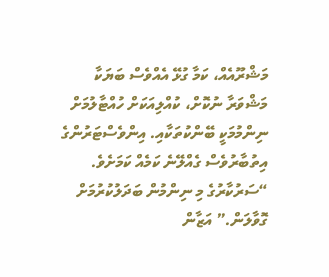މަޝްރޫއެއް، ކަމާ ގުޅޭ އެއްވެސް ބަޔަކާ މަޝްވަރާ ނުކޮށް، ކުއްލިއަކަށް ހުއްޓާލުމަށް ނިންމުމަކީ ބޭންކުތަކާއި. އިންވެސްޓަރުންގެ އިތުބާރުވެސް ގެއްލޭނެ ކަމެއް ކަމަށެވެ.
“ސަރުކާރުގެ މި ނިންމުން ބަދަލުކުރުމަށް ގޮވާލަން.” އަޒާން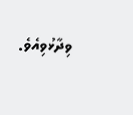ވިދާޅުވިއެވެ.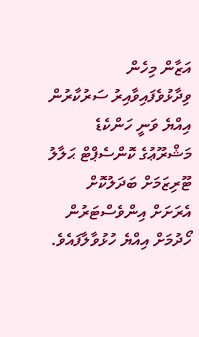އަޒާން މިހެން ވިދާޅުވެފައިވާއިރު ސަރުކާރުން އިއްޔެ ވަނީ ހަންކެޑެ މަޝްރޫޢުގެ ކޮންސެޕްޓް ޙަލާލު ޓޫރިޒަމަށް ބަދަލުކޮށް އެރަށަށް އިންވެސްޓަރުން ހޯދުމަށް އިއްޔެ ހުޅުވާލާފައެވެ.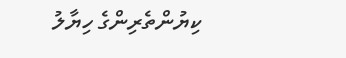ކިޔުންތެރިންގެ ހިޔާލު